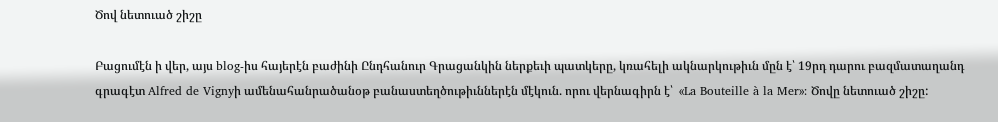Ծով նետուած շիշը

Բացումէն ի վեր, այս blog-իս հայերէն բաժինի Ընդհանուր Գրացանկին ներքեւի պատկերը, կռահելի ակնարկութիւն մըն է՝ 19րդ դարու բազմատաղանդ գրագէտ Alfred de Vignyի ամենահանրածանօթ բանաստեղծութիւններէն մէկուն. որու վերնագիրն է՝  «La Bouteille à la Mer»: Ծովը նետուած շիշը: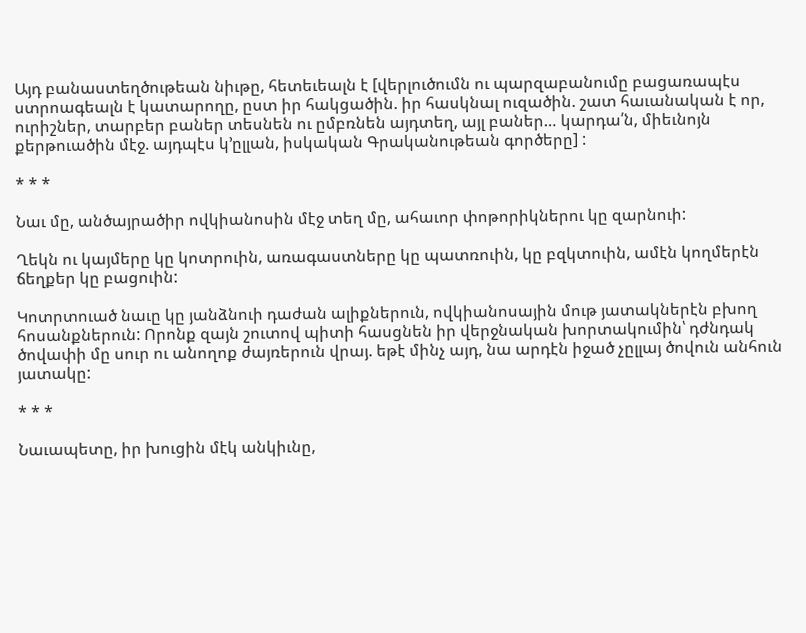Այդ բանաստեղծութեան նիւթը, հետեւեալն է [վերլուծումն ու պարզաբանումը բացառապէս ստրոագեալն է կատարողը, ըստ իր հակցածին. իր հասկնալ ուզածին. շատ հաւանական է որ, ուրիշներ, տարբեր բաներ տեսնեն ու ըմբռնեն այդտեղ, այլ բաներ… կարդա՛ն, միեւնոյն քերթուածին մէջ. այդպէս կ’ըլլան, իսկական Գրականութեան գործերը] :

* * *

Նաւ մը, անծայրածիր ովկիանոսին մէջ տեղ մը, ահաւոր փոթորիկներու կը զարնուի:

Ղեկն ու կայմերը կը կոտրուին, առագաստները կը պատռուին, կը բզկտուին, ամէն կողմերէն ճեղքեր կը բացուին:

Կոտրտուած նաւը կը յանձնուի դաժան ալիքներուն, ովկիանոսային մութ յատակներէն բխող հոսանքներուն: Որոնք զայն շուտով պիտի հասցնեն իր վերջնական խորտակումին՝ դժնդակ ծովափի մը սուր ու անողոք ժայռերուն վրայ. եթէ մինչ այդ, նա արդէն իջած չըլլայ ծովուն անհուն յատակը:

* * *

Նաւապետը, իր խուցին մէկ անկիւնը,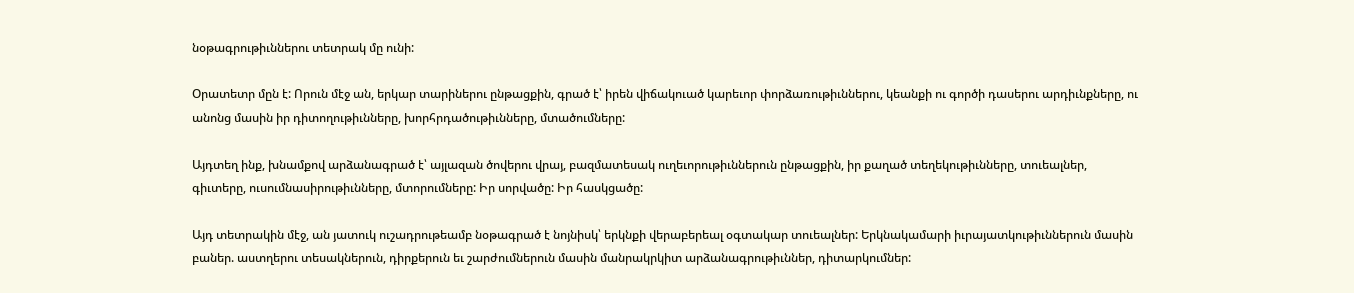նօթագրութիւններու տետրակ մը ունի:

Օրատետր մըն է: Որուն մէջ ան, երկար տարիներու ընթացքին, գրած է՝ իրեն վիճակուած կարեւոր փորձառութիւններու, կեանքի ու գործի դասերու արդիւնքները, ու անոնց մասին իր դիտողութիւնները, խորհրդածութիւնները, մտածումները:

Այդտեղ ինք, խնամքով արձանագրած է՝ այլազան ծովերու վրայ, բազմատեսակ ուղեւորութիւններուն ընթացքին, իր քաղած տեղեկութիւնները, տուեալներ, գիւտերը, ուսումնասիրութիւնները, մտորումները: Իր սորվածը: Իր հասկցածը:

Այդ տետրակին մէջ, ան յատուկ ուշադրութեամբ նօթագրած է նոյնիսկ՝ երկնքի վերաբերեալ օգտակար տուեալներ: Երկնակամարի իւրայատկութիւններուն մասին բաներ. աստղերու տեսակներուն, դիրքերուն եւ շարժումներուն մասին մանրակրկիտ արձանագրութիւններ, դիտարկումներ: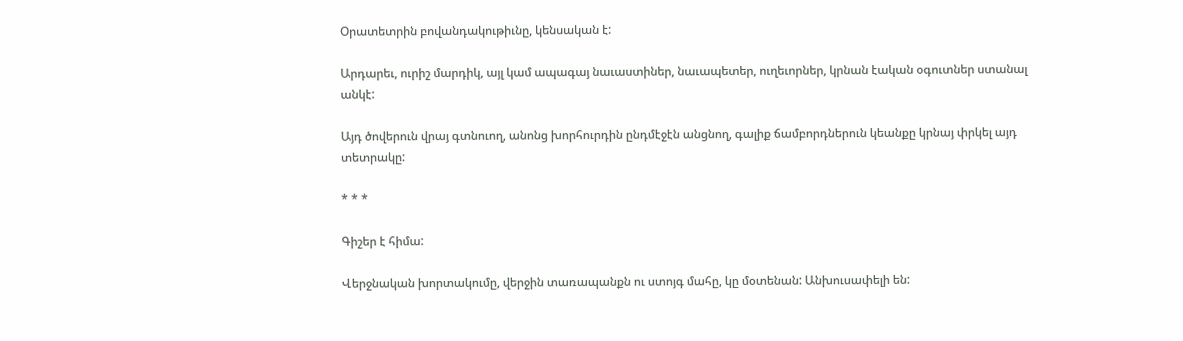Օրատետրին բովանդակութիւնը, կենսական է:

Արդարեւ, ուրիշ մարդիկ, այլ կամ ապագայ նաւաստիներ, նաւապետեր, ուղեւորներ, կրնան էական օգուտներ ստանալ անկէ:

Այդ ծովերուն վրայ գտնուող, անոնց խորհուրդին ընդմէջէն անցնող, գալիք ճամբորդներուն կեանքը կրնայ փրկել այդ տետրակը:

* * *

Գիշեր է հիմա:

Վերջնական խորտակումը, վերջին տառապանքն ու ստոյգ մահը, կը մօտենան: Անխուսափելի են: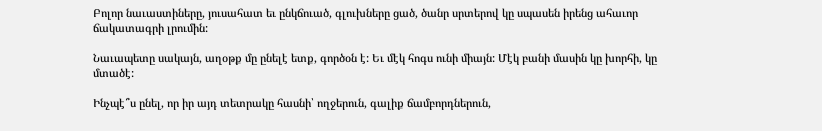Բոլոր նաւաստիները, յուսահատ եւ ընկճուած, գլուխները ցած, ծանր սրտերով կը սպասեն իրենց ահաւոր ճակատագրի լրումին:

Նաւապետը սակայն, աղօթք մը ընելէ ետք, գործօն է: Եւ մէկ հոգս ունի միայն: Մէկ բանի մասին կը խորհի, կը մտածէ:

Ինչպէ՞ս ընել, որ իր այդ տետրակը հասնի՝ ողջերուն, գալիք ճամբորդներուն,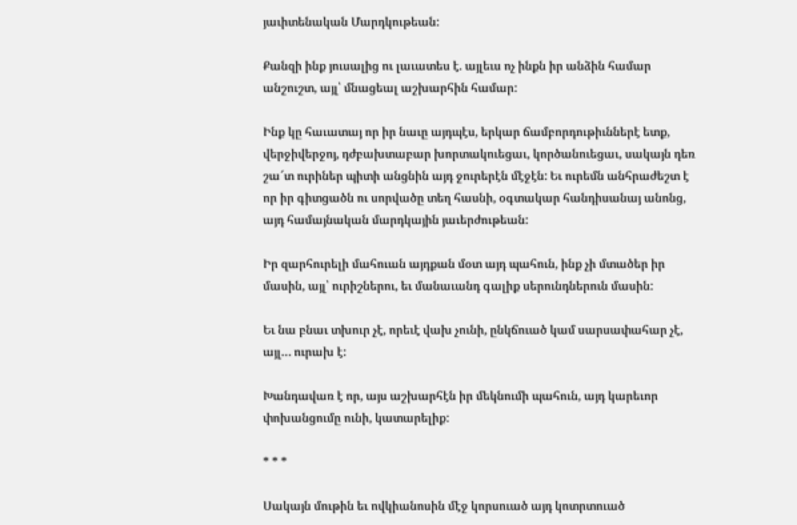յաւիտենական Մարդկութեան:

Քանզի ինք յուսալից ու լաւատես է. այլեւս ոչ ինքն իր անձին համար անշուշտ, այլ՝ մնացեալ աշխարհին համար:

Ինք կը հաւատայ որ իր նաւը այդպէս, երկար ճամբորդութիւններէ ետք, վերջիվերջոյ, դժբախտաբար խորտակուեցաւ, կործանուեցաւ, սակայն դեռ շա՜տ ուրիներ պիտի անցնին այդ ջուրերէն մէջէն: Եւ ուրեմն անհրաժեշտ է որ իր գիտցածն ու սորվածը տեղ հասնի, օգտակար հանդիսանայ անոնց, այդ համայնական մարդկային յաւերժութեան:

Իր զարհուրելի մահուան այդքան մօտ այդ պահուն, ինք չի մտածեր իր մասին, այլ՝ ուրիշներու, եւ մանաւանդ գալիք սերունդներուն մասին:

Եւ նա բնաւ տխուր չէ, որեւէ վախ չունի, ընկճուած կամ սարսափահար չէ, այլ… ուրախ է:

Խանդավառ է որ, այս աշխարհէն իր մեկնումի պահուն, այդ կարեւոր փոխանցումը ունի, կատարելիք:

* * *

Սակայն մութին եւ ովկիանոսին մէջ կորսուած այդ կոտրտուած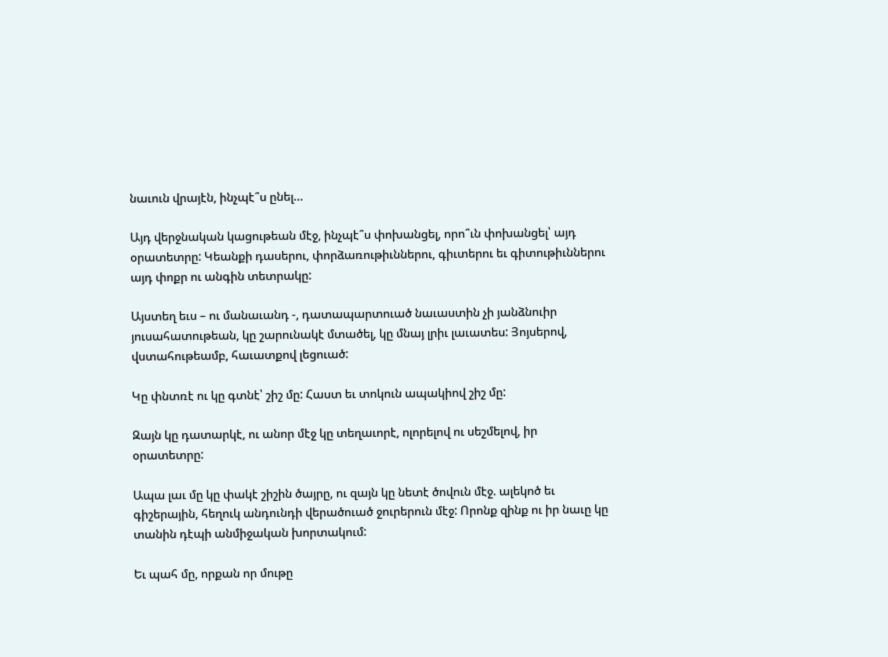նաւուն վրայէն, ինչպէ՞ս ընել…

Այդ վերջնական կացութեան մէջ, ինչպէ՞ս փոխանցել, որո՞ւն փոխանցել՝ այդ օրատետրը: Կեանքի դասերու, փորձառութիւններու, գիւտերու եւ գիտութիւններու այդ փոքր ու անգին տետրակը:

Այստեղ եւս – ու մանաւանդ -, դատապարտուած նաւաստին չի յանձնուիր յուսահատութեան, կը շարունակէ մտածել, կը մնայ լրիւ լաւատես: Յոյսերով, վստահութեամբ, հաւատքով լեցուած:

Կը փնտռէ ու կը գտնէ՝ շիշ մը: Հաստ եւ տոկուն ապակիով շիշ մը:

Զայն կը դատարկէ, ու անոր մէջ կը տեղաւորէ, ոլորելով ու սեշմելով, իր օրատետրը:

Ապա լաւ մը կը փակէ շիշին ծայրը, ու զայն կը նետէ ծովուն մէջ. ալեկոծ եւ գիշերային, հեղուկ անդունդի վերածուած ջուրերուն մէջ: Որոնք զինք ու իր նաւը կը տանին դէպի անմիջական խորտակում:

Եւ պահ մը, որքան որ մութը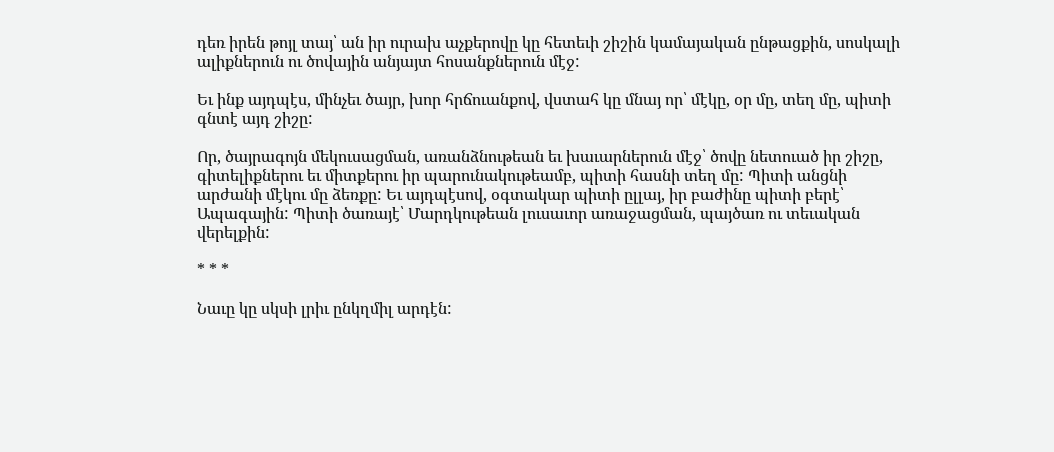դեռ իրեն թոյլ տայ՝ ան իր ուրախ աչքերովը կը հետեւի շիշին կամայական ընթացքին, սոսկալի ալիքներուն ու ծովային անյայտ հոսանքներուն մէջ:

Եւ ինք այդպէս, մինչեւ ծայր, խոր հրճուանքով, վստահ կը մնայ որ՝ մէկը, օր մը, տեղ մը, պիտի գնտէ այդ շիշը:

Որ, ծայրագոյն մեկուսացման, առանձնութեան եւ խաւարներուն մէջ՝ ծովը նետուած իր շիշը, գիտելիքներու եւ միտքերու իր պարունակութեամբ, պիտի հասնի տեղ մը: Պիտի անցնի արժանի մէկու մը ձեռքը: Եւ այդպէսով, օգտակար պիտի ըլլայ, իր բաժինը պիտի բերէ՝ Ապագային: Պիտի ծառայէ՝ Մարդկութեան լուսաւոր առաջացման, պայծառ ու տեւական վերելքին:

* * *

Նաւը կը սկսի լրիւ ընկղմիլ արդէն: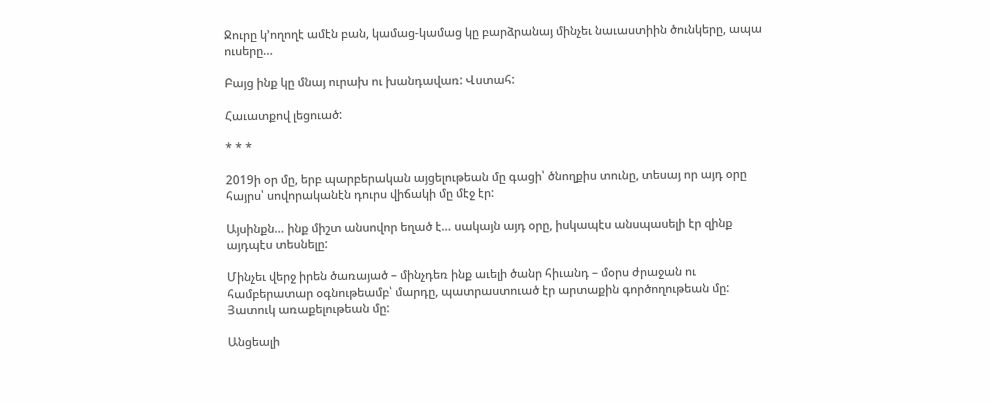Ջուրը կ’ողողէ ամէն բան, կամաց-կամաց կը բարձրանայ մինչեւ նաւաստիին ծունկերը, ապա ուսերը…

Բայց ինք կը մնայ ուրախ ու խանդավառ: Վստահ:

Հաւատքով լեցուած:

* * *

2019ի օր մը, երբ պարբերական այցելութեան մը գացի՝ ծնողքիս տունը, տեսայ որ այդ օրը հայրս՝ սովորականէն դուրս վիճակի մը մէջ էր:

Այսինքն… ինք միշտ անսովոր եղած է… սակայն այդ օրը, իսկապէս անսպասելի էր զինք այդպէս տեսնելը:

Մինչեւ վերջ իրեն ծառայած – մինչդեռ ինք աւելի ծանր հիւանդ – մօրս ժրաջան ու համբերատար օգնութեամբ՝ մարդը, պատրաստուած էր արտաքին գործողութեան մը: Յատուկ առաքելութեան մը:

Անցեալի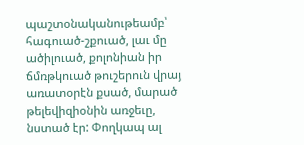պաշտօնականութեամբ՝ հագուած-շքուած, լաւ մը ածիլուած, քոլոնիան իր ճմռթկուած թուշերուն վրայ առատօրէն քսած, մարած թելեվիզիօնին առջեւը, նստած էր: Փողկապ ալ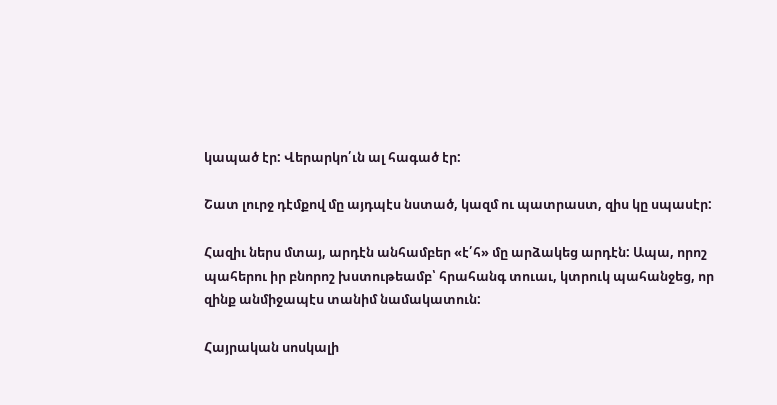կապած էր: Վերարկո՛ւն ալ հագած էր:

Շատ լուրջ դէմքով մը այդպէս նստած, կազմ ու պատրաստ, զիս կը սպասէր:

Հազիւ ներս մտայ, արդէն անհամբեր «է՛հ» մը արձակեց արդէն: Ապա, որոշ պահերու իր բնորոշ խստութեամբ՝ հրահանգ տուաւ, կտրուկ պահանջեց, որ զինք անմիջապէս տանիմ նամակատուն:

Հայրական սոսկալի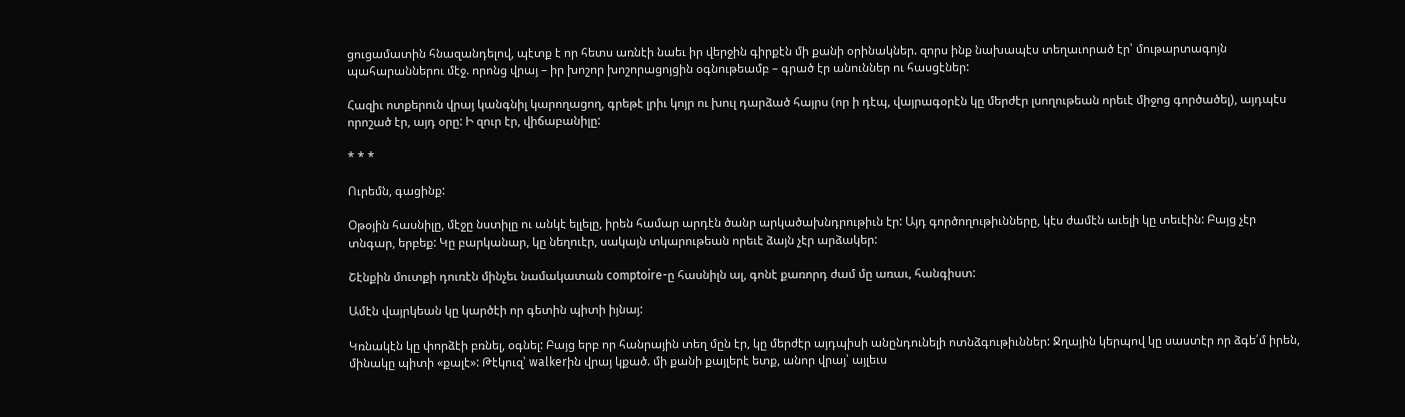ցուցամատին հնազանդելով, պէտք է որ հետս առնէի նաեւ իր վերջին գիրքէն մի քանի օրինակներ. զորս ինք նախապէս տեղաւորած էր՝ մութարտագոյն պահարաններու մէջ. որոնց վրայ – իր խոշոր խոշորացոյցին օգնութեամբ – գրած էր անուններ ու հասցէներ:

Հազիւ ոտքերուն վրայ կանգնիլ կարողացող, գրեթէ լրիւ կոյր ու խուլ դարձած հայրս (որ ի դէպ, վայրագօրէն կը մերժէր լսողութեան որեւէ միջոց գործածել), այդպէս որոշած էր, այդ օրը: Ի զուր էր, վիճաբանիլը:

* * *

Ուրեմն, գացինք:

Օթօյին հասնիլը, մէջը նստիլը ու անկէ ելլելը, իրեն համար արդէն ծանր արկածախնդրութիւն էր: Այդ գործողութիւնները, կէս ժամէն աւելի կը տեւէին: Բայց չէր տնգար, երբեք: Կը բարկանար, կը նեղուէր, սակայն տկարութեան որեւէ ձայն չէր արձակեր:

Շէնքին մուտքի դուռէն մինչեւ նամակատան comptoire-ը հասնիլն ալ, գոնէ քառորդ ժամ մը առաւ, հանգիստ:

Ամէն վայրկեան կը կարծէի որ գետին պիտի իյնայ:

Կռնակէն կը փորձէի բռնել, օգնել: Բայց երբ որ հանրային տեղ մըն էր, կը մերժէր այդպիսի անընդունելի ոտնձգութիւններ: Ջղային կերպով կը սաստէր որ ձգե՛մ իրեն, մինակը պիտի «քալէ»: Թէկուզ՝ walkerին վրայ կքած. մի քանի քայլերէ ետք, անոր վրայ՝ այլեւս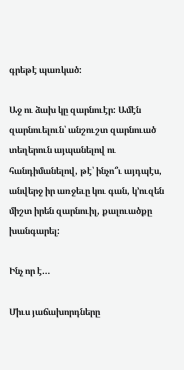գրեթէ պառկած:

Աջ ու ձախ կը զարնուէր: Ամէն զարնուելուն՝ անշուշտ զարնուած տեղերուն այպանելով ու հանդիմանելով, թէ՝ ինչո՞ւ այդպէս, անվերջ իր առջեւը կու գան, կ’ուզեն միշտ իրեն զարնուիլ, քալուածքը խանգարել:

Ինչ որ է…

Միւս յաճախորդները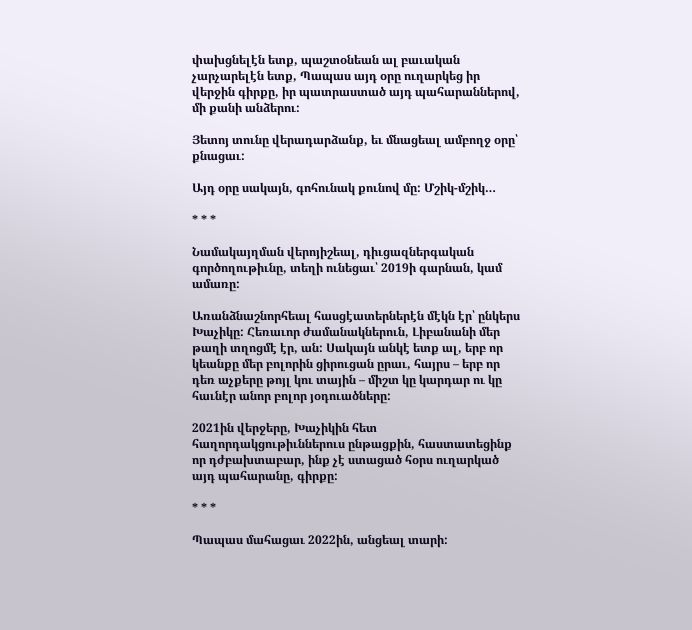փախցնելէն ետք, պաշտօնեան ալ բաւական չարչարելէն ետք, Պապաս այդ օրը ուղարկեց իր վերջին գիրքը, իր պատրաստած այդ պահարաններով, մի քանի անձերու:

Յետոյ տունը վերադարձանք, եւ մնացեալ ամբողջ օրը՝ քնացաւ:

Այդ օրը սակայն, գոհունակ քունով մը: Մշիկ-մշիկ…

* * *

Նամակայղման վերոյիշեալ, դիւցազներգական գործողութիւնը, տեղի ունեցաւ՝ 2019ի գարնան, կամ ամառը:

Առանձնաշնորհեալ հասցէատերներէն մէկն էր՝ ընկերս Խաչիկը: Հեռաւոր ժամանակներուն, Լիբանանի մեր թաղի տղոցմէ էր, ան: Սակայն անկէ ետք ալ, երբ որ կեանքը մեր բոլորին ցիրուցան ըրաւ, հայրս – երբ որ դեռ աչքերը թոյլ կու տային – միշտ կը կարդար ու կը հաւնէր անոր բոլոր յօդուածները:

2021ին վերջերը, Խաչիկին հետ հաղորդակցութիւններուս ընթացքին, հաստատեցինք որ դժբախտաբար, ինք չէ ստացած հօրս ուղարկած այդ պահարանը, գիրքը:

* * *

Պապաս մահացաւ 2022ին, անցեալ տարի: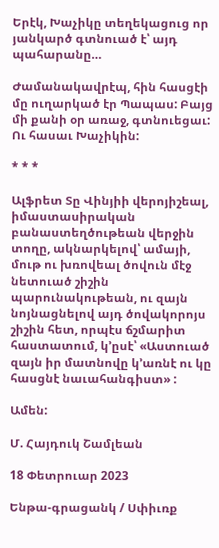Երէկ, Խաչիկը տեղեկացուց որ յանկարծ գտնուած է՝ այդ պահարանը…

Ժամանակավրէպ, հին հասցէի մը ուղարկած էր Պապաս: Բայց մի քանի օր առաջ, գտնուեցաւ: Ու հասաւ Խաչիկին:

* * *

Ալֆրետ Տը Վինյիի վերոյիշեալ, իմաստասիրական բանաստեղծութեան վերջին տողը, ակնարկելով՝ ամայի, մութ ու խռովեալ ծովուն մէջ նետուած շիշին պարունակութեան, ու զայն նոյնացնելով այդ ծովակորոյս շիշին հետ, որպէս ճշմարիտ հաստատում, կ’ըսէ՝ «Աստուած զայն իր մատնովը կ’առնէ ու կը հասցնէ նաւահանգիստ» :

Ամեն:

Մ. Հայդուկ Շամլեան

18 Փետրուար 2023

Ենթա-գրացանկ / Սփիւռք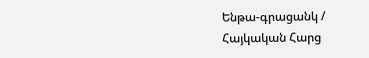Ենթա-գրացանկ / Հայկական Հարց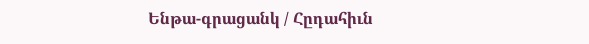Ենթա-գրացանկ / Հըդահիւն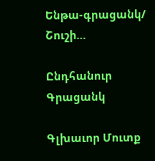Ենթա-գրացանկ/ Շուշի…

Ընդհանուր Գրացանկ

Գլխաւոր Մուտք